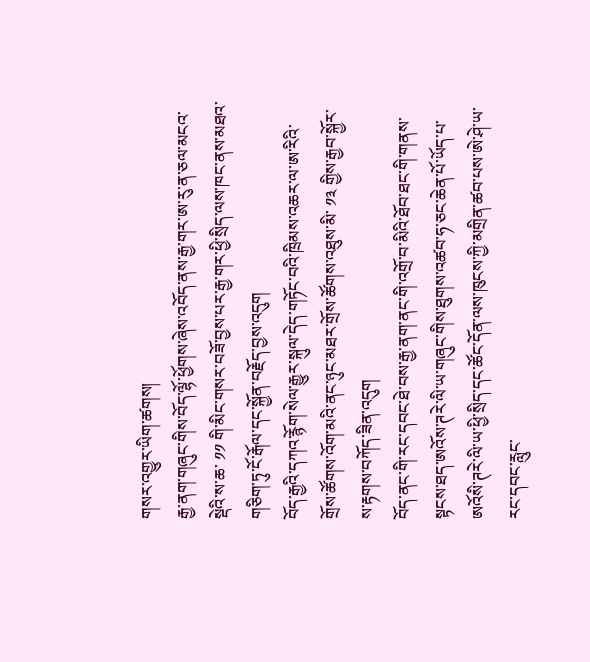གསར་འགྱུར་ཡིག་ཚགས།
རྒྱ་ནག་གཞུང་གིས་བོད་ལྷོ་ཕྱོགས་ཞེས་འབོད་ནས་རྒྱ་གར་ཨ་རུ་ན་ཅལ་མངའ་སྡེའི་ས་ཆ་ ༡༡ གི་མིང་གསར་བཟོ་བྱས་པར་རྒྱ་གར་ཕྱི་སྲིད་ལས་ཁང་ནས་མཐའ་གཅིག་ཏུ་ངོ་རྒོལ་དང་སྐྱོན་བརྗོད་བྱས་འདུག
བོད་རྒྱའི་དཀའ་རྙོག་སེལ་རྒྱུར་སྐུལ་དེད་གཏོང་བའི་ཁྲིམས་འཆར་ལ་ཨ་རིའི་གྲོས་ཚོགས་འོག་མའི་ནང་ཉུང་མཐར་གྲོས་ཚོགས་འཐུས་མི་ ༡༣ གྱིས་རྒྱབ་སྐྱོར་ས་རྟགས་བཀོད་ཟིན་འདུག
བོད་ནང་གི་རང་དབང་ཐེ་བས་རྒྱ་ནག་ནང་གི་འགྲོ་བ་མིའི་ཐོབ་ཐང་གི་གནས་སྟངས་ཐད་ཨའོས་ཊརེ་ལི་ཡ་གཞུང་གིས་ཐུགས་འཚབ་ཧ་ཅང་ཆེན་པོ་ཡོད་པ་ཨའོསི་ཊརེ་ལི་ཡ་ཕྱི་སྲིད་དང་ཚོང་དོན་ལས་ཁུངས་ཀྱི་མགྲིན་ཚབ་པས་ཨེ་ཤེ་ཡ་རང་དབང་རླུང་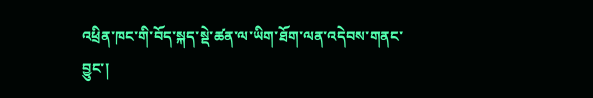འཕྲིན་ཁང་གི་བོད་སྐད་སྡེ་ཚན་ལ་ཡིག་ཐོག་ལན་འདེབས་གནང་བྱུང་།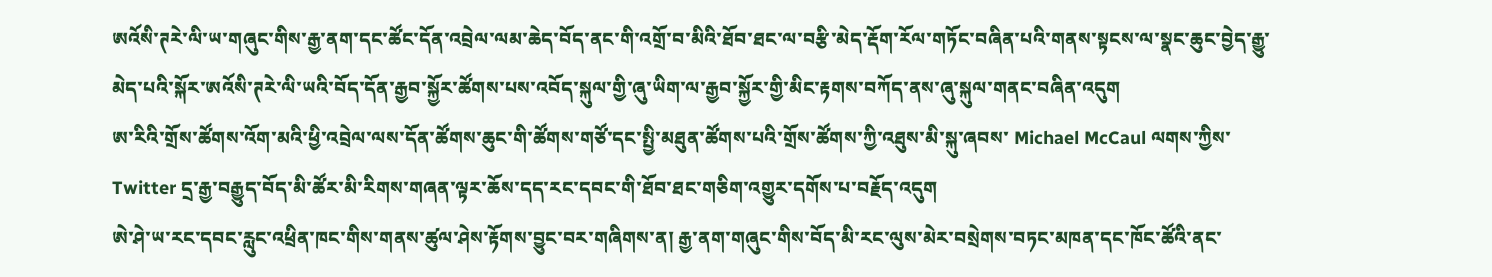ཨའོསི་ཊརེ་ལི་ཡ་གཞུང་གིས་རྒྱ་ནག་དང་ཚོང་དོན་འབྲེལ་ལམ་ཆེད་བོད་ནང་གི་འགྲོ་བ་མིའི་ཐོབ་ཐང་ལ་བརྩི་མེད་རྡོག་རོལ་གཏོང་བཞིན་པའི་གནས་སྟངས་ལ་སྣང་ཆུང་བྱེད་རྒྱུ་མེད་པའི་སྐོར་ཨའོསི་ཊརེ་ལི་ཡའི་བོད་དོན་རྒྱབ་སྐྱོར་ཚོགས་པས་འབོད་སྐུལ་གྱི་ཞུ་ཡིག་ལ་རྒྱབ་སྐྱོར་གྱི་མིང་རྟགས་བཀོད་ནས་ཞུ་སྐུལ་གནང་བཞིན་འདུག
ཨ་རིའི་གྲོས་ཚོགས་འོག་མའི་ཕྱི་འབྲེལ་ལས་དོན་ཚོགས་ཆུང་གི་ཚོགས་གཙོ་དང་སྤྱི་མཐུན་ཚོགས་པའི་གྲོས་ཚོགས་ཀྱི་འཐུས་མི་སྐུ་ཞབས་ Michael McCaul ལགས་ཀྱིས་ Twitter དྲ་རྒྱ་བརྒྱུད་བོད་མི་ཚོར་མི་རིགས་གཞན་ལྟར་ཆོས་དད་རང་དབང་གི་ཐོབ་ཐང་གཅིག་འགྱུར་དགོས་པ་བརྗོད་འདུག
ཨེ་ཤེ་ཡ་རང་དབང་རླུང་འཕྲིན་ཁང་གིས་གནས་ཚུལ་ཤེས་རྟོགས་བྱུང་བར་གཞིགས་ན། རྒྱ་ནག་གཞུང་གིས་བོད་མི་རང་ལུས་མེར་བསྲེགས་བཏང་མཁན་དང་ཁོང་ཚོའི་ནང་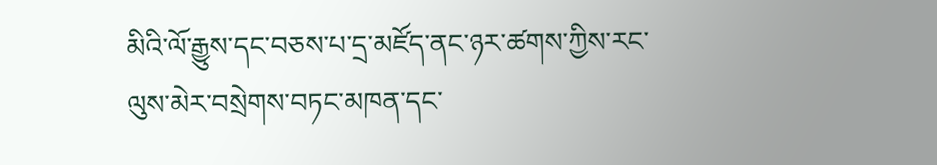མིའི་ལོ་རྒྱུས་དང་བཅས་པ་དྲ་མཛོད་ནང་ཉར་ཚགས་ཀྱིས་རང་ལུས་མེར་བསྲེགས་བཏང་མཁན་དང་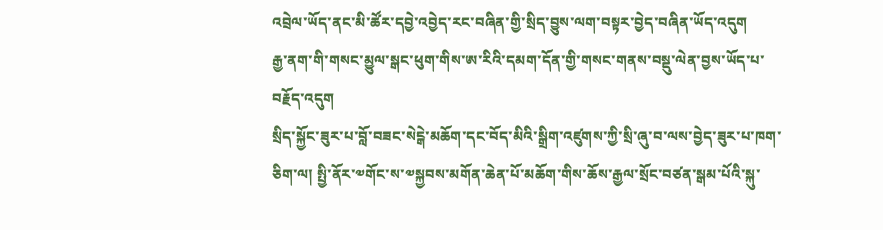འབྲེལ་ཡོད་ནང་མི་ཚོར་དབྱེ་འབྱེད་རང་བཞིན་གྱི་སྲིད་བྱུས་ལག་བསྟར་བྱེད་བཞིན་ཡོད་འདུག
རྒྱ་ནག་གི་གསང་མྱུལ་སྒང་ཕུག་གིས་ཨ་རིའི་དམག་དོན་གྱི་གསང་གནས་བསྡུ་ལེན་བྱས་ཡོད་པ་བརྗོད་འདུག
སྲིད་སྐྱོང་ཟུར་པ་བློ་བཟང་སེངྒེ་མཆོག་དང་བོད་མིའི་སྒྲིག་འཛུགས་ཀྱི་སྲི་ཞུ་བ་ལས་བྱེད་ཟུར་པ་ཁག་ཅིག་ལ། སྤྱི་ནོར་༧གོང་ས་༧སྐྱབས་མགོན་ཆེན་པོ་མཆོག་གིས་ཆོས་རྒྱལ་སྲོང་བཙན་སྒམ་པོའི་སྐུ་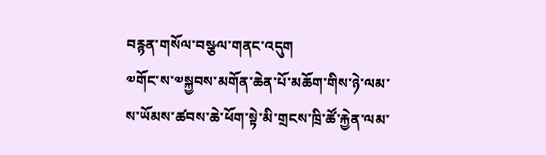བརྙན་གསོལ་བསྩལ་གནང་འདུག
༧གོང་ས་༧སྐྱབས་མགོན་ཆེན་པོ་མཆོག་གིས་ཉེ་ལམ་ས་ཡོམས་ཚབས་ཆེ་ཕོག་སྟེ་མི་གྲངས་ཁྲི་ཚོ་རྐྱེན་ལམ་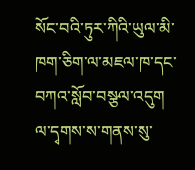སོང་བའི་ཏུར་ཀིའི་ཡུལ་མི་ཁག་ཅིག་ལ་མཇལ་ཁ་དང་བཀའ་སློབ་བསྩལ་འདུག
ལ་དྭགས་ས་གནས་སུ་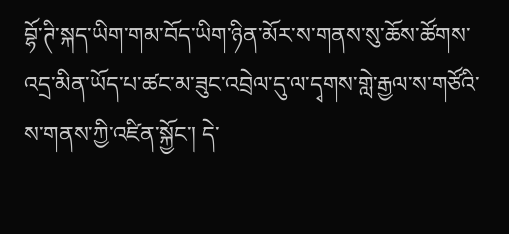བྷོ་ཊི་སྐད་ཡིག་གམ་བོད་ཡིག་ཉིན་མོར་ས་གནས་སུ་ཆོས་ཚོགས་འདྲ་མིན་ཡོད་པ་ཚང་མ་ཟུང་འབྲེལ་དུ་ལ་དྭགས་གླེ་རྒྱལ་ས་གཙོའི་ས་གནས་ཀྱི་འཛིན་སྐྱོང་། དེ་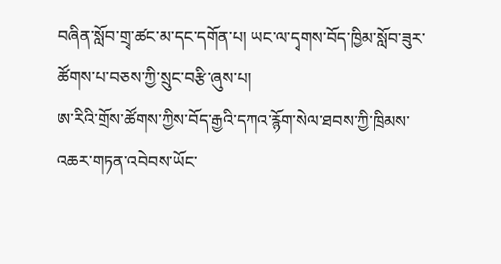བཞིན་སློབ་གྲྭ་ཚང་མ་དང་དགོན་པ། ཡང་ལ་དྭགས་བོད་ཁྱིམ་སློབ་ཟུར་ཚོགས་པ་བཅས་ཀྱི་སྲུང་བརྩི་ཞུས་པ།
ཨ་རིའི་གྲོས་ཚོགས་ཀྱིས་བོད་རྒྱའི་དཀའ་རྙོག་སེལ་ཐབས་ཀྱི་ཁྲིམས་འཆར་གཏན་འབེབས་ཡོང་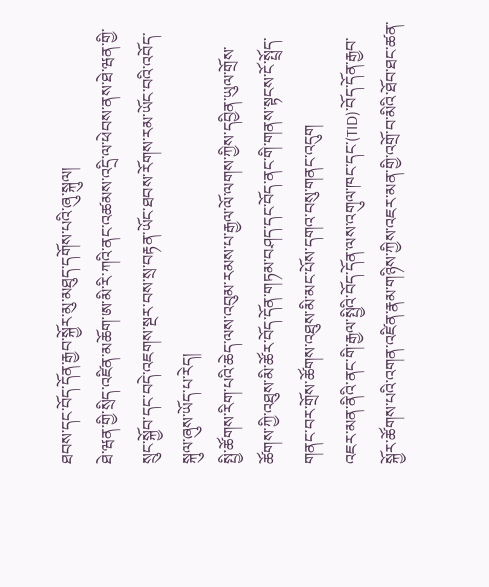ཐབས་དང་བོད་དོན་རྒྱབ་སྐྱོར་མུ་མཐུད་དགོས་པའི་ཞུ་སྐུལ།
ཐེ་ཝན་གྱི་སྲིད་འཛིན་མཆོག་ཨ་མི་རི་ཀའི་ནང་འཚམས་འདྲི་ལ་ཕེབས་ནས་ཐེ་ཝན་གྱི་སྲུང་སྐྱོབ་དང་བདེ་འཇགས་སྔར་བས་སྲ་བརྟན་ཡོང་ཐབས་རོགས་རམ་ཡོང་བའི་འབོད་སྐུལ་ཞུས་ཡོད་པ་རེད།
སྤྱི་ཚོགས་རིག་པའི་ཆེད་ལས་འབུམ་རམས་པ་རྒྱལ་ལོ་ལགས་ཀྱིས་དབྱིན་ཡུལ་གྲོས་ཚོགས་ཀྱི་འཐུས་མི་ཚོར་བོད་དོན་གཏམ་བཤད་དང་བོད་ནང་གི་གནས་སྟངས་ངོ་སྤྲོད་གནང་བར་གྲོས་ཚོགས་འཐུས་མི་མང་པོས་དགའ་བསུ་གནང་འདུག
འཇར་མན་ནིའི་ནང་གི་རྒྱལ་སྤྱིའི་བོད་དོན་ལས་འགུལ་ཁང་དང་(TID)་བོད་དོན་རྒྱབ་སྐྱོར་ཚོགས་པའི་འགན་འཛིན་རྣམ་གཉིས་ཀྱིས་འཇར་མན་གྱི་འགྲོ་བ་མིའི་ཐོབ་ཐང་ཚན་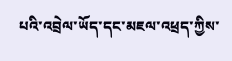པའི་འབྲེལ་ཡོད་དང་མཇལ་འཕྲད་ཀྱིས་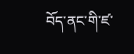བོད་ནང་གི་ཛ་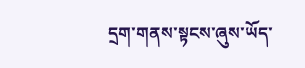དྲག་གནས་སྟངས་ཞུས་ཡོད་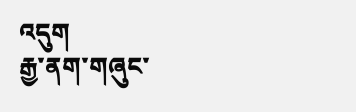འདུག
རྒྱ་ནག་གཞུང་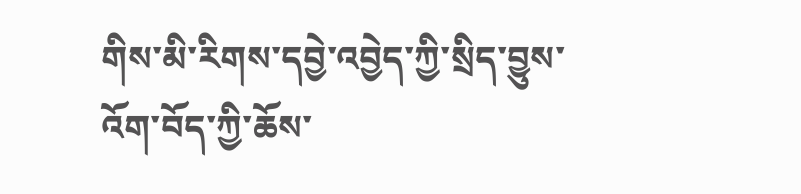གིས་མི་རིགས་དབྱེ་འབྱེད་ཀྱི་སྲིད་བྱུས་འོག་བོད་ཀྱི་ཆོས་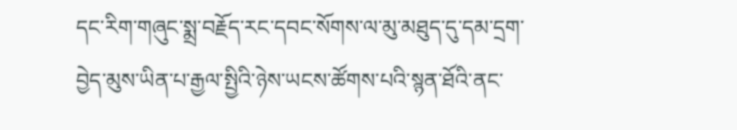དང་རིག་གཞུང་སྨྲ་བརྗོད་རང་དབང་སོགས་ལ་མུ་མཐུད་དུ་དམ་དྲག་བྱེད་མུས་ཡིན་པ་རྒྱལ་སྤྱིའི་ཉེས་ཡངས་ཚོགས་པའི་སྙན་ཐོའི་ནང་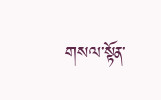གསལ་སྟོན་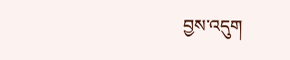བྱས་འདུག